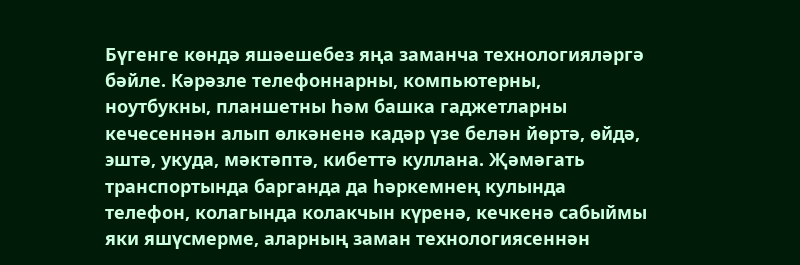Бүгенге көндә яшәешебез яңа заманча технологияләргә бәйле. Кәрәзле телефоннарны, компьютерны, ноутбукны, планшетны һәм башка гаджетларны кечесеннән алып өлкәненә кадәр үзе белән йөртә, өйдә, эштә, укуда, мәктәптә, кибеттә куллана. Җәмәгать транспортында барганда да һәркемнең кулында телефон, колагында колакчын күренә, кечкенә сабыймы яки яшүсмерме, аларның заман технологиясеннән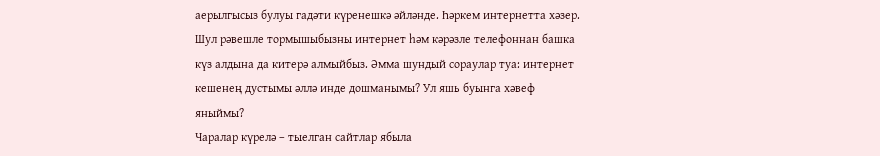аерылгысыз булуы гадәти күренешкә әйләнде. Һәркем интернетта хәзер. Шул рәвешле тормышыбызны интернет һәм кәрәзле телефоннан башка күз алдына да китерә алмыйбыз. Әмма шундый сораулар туа: интернет кешенең дустымы әллә инде дошманымы? Ул яшь буынга хәвеф яныймы?
Чаралар күрелә – тыелган сайтлар ябыла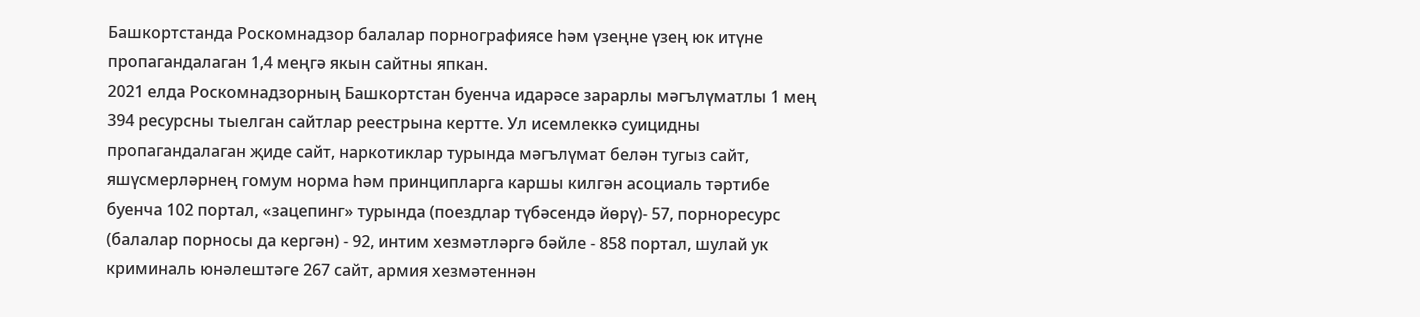Башкортстанда Роскомнадзор балалар порнографиясе һәм үзеңне үзең юк итүне пропагандалаган 1,4 меңгә якын сайтны япкан.
2021 елда Роскомнадзорның Башкортстан буенча идарәсе зарарлы мәгълүматлы 1 мең 394 ресурсны тыелган сайтлар реестрына кертте. Ул исемлеккә суицидны пропагандалаган җиде сайт, наркотиклар турында мәгълүмат белән тугыз сайт, яшүсмерләрнең гомум норма һәм принципларга каршы килгән асоциаль тәртибе буенча 102 портал, «зацепинг» турында (поездлар түбәсендә йөрү)- 57, порноресурс (балалар порносы да кергән) - 92, интим хезмәтләргә бәйле - 858 портал, шулай ук криминаль юнәлештәге 267 сайт, армия хезмәтеннән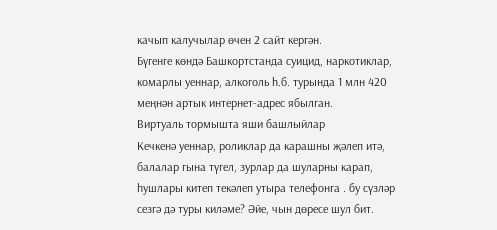качып калучылар өчен 2 сайт кергән.
Бүгенге көндә Башкортстанда суицид, наркотиклар, комарлы уеннар, алкоголь һ.б. турында 1 млн 420 меңнән артык интернет-адрес ябылган.
Виртуаль тормышта яши башлыйлар
Кечкенә уеннар, роликлар да карашны җәлеп итә, балалар гына түгел, зурлар да шуларны карап, һушлары китеп текәлеп утыра телефонга . бу сүзләр сезгә дә туры киләме? Әйе, чын дөресе шул бит.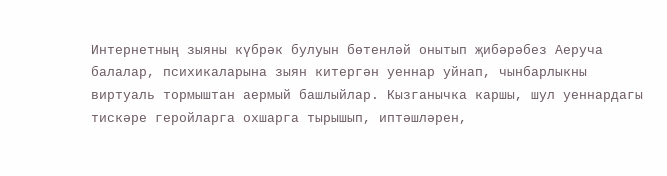Интернетның зыяны күбрәк булуын бөтенләй онытып җибәрәбез Аеруча балалар, психикаларына зыян китергән уеннар уйнап, чынбарлыкны виртуаль тормыштан аермый башлыйлар. Кызганычка каршы, шул уеннардагы тискәре геройларга охшарга тырышып, иптәшләрен,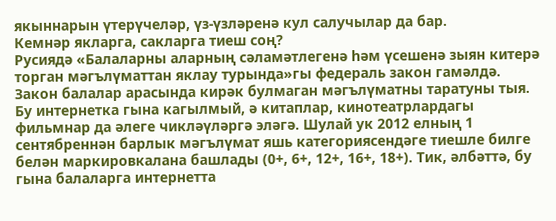якыннарын үтерүчеләр, үз-үзләренә кул салучылар да бар.
Кемнәр якларга, сакларга тиеш соң?
Русиядә «Балаларны аларның сәламәтлегенә һәм үсешенә зыян китерә торган мәгълүматтан яклау турында»гы федераль закон гамәлдә. Закон балалар арасында кирәк булмаган мәгълүматны таратуны тыя. Бу интернетка гына кагылмый, ә китаплар, кинотеатрлардагы фильмнар да әлеге чикләүләргә эләгә. Шулай ук 2012 елның 1 сентябреннән барлык мәгълүмат яшь категориясендәге тиешле билге белән маркировкалана башлады (0+, 6+, 12+, 16+, 18+). Тик, әлбәттә, бу гына балаларга интернетта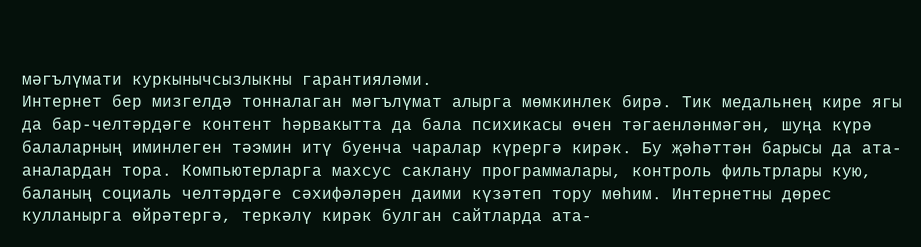мәгълүмати куркынычсызлыкны гарантияләми.
Интернет бер мизгелдә тонналаган мәгълүмат алырга мөмкинлек бирә. Тик медальнең кире ягы да бар-челтәрдәге контент һәрвакытта да бала психикасы өчен тәгаенләнмәгән, шуңа күрә балаларның иминлеген тәэмин итү буенча чаралар күрергә кирәк. Бу җәһәттән барысы да ата-аналардан тора. Компьютерларга махсус саклану программалары, контроль фильтрлары кую, баланың социаль челтәрдәге сәхифәләрен даими күзәтеп тору мөһим. Интернетны дөрес кулланырга өйрәтергә, теркәлү кирәк булган сайтларда ата-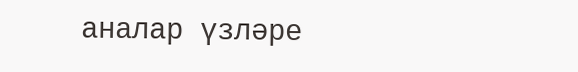аналар үзләре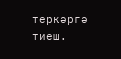теркәргә тиеш.